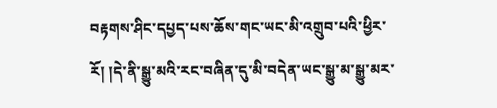བརྟགས་ཤིང་དཔྱད་པས་ཆོས་གང་ཡང་མི་འགྲུབ་པའི་ཕྱིར་རོ། །དེ་ནི་སྒྱུ་མའི་རང་བཞིན་དུ་མི་བདེན་ཡང་སྒྱུ་མ་སྒྱུ་མར་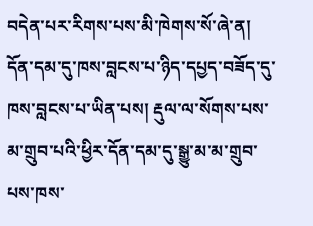བདེན་པར་རིགས་པས་མི་ཁེགས་སོ་ཞེ་ན། དོན་དམ་དུ་ཁས་བླངས་པ་ཉིད་དཔྱད་བཟོད་དུ་ཁས་བླངས་པ་ཡིན་པས། རྡུལ་ལ་སོགས་པས་མ་གྲུབ་པའི་ཕྱིར་དོན་དམ་དུ་སྒྱུ་མ་མ་གྲུབ་པས་ཁས་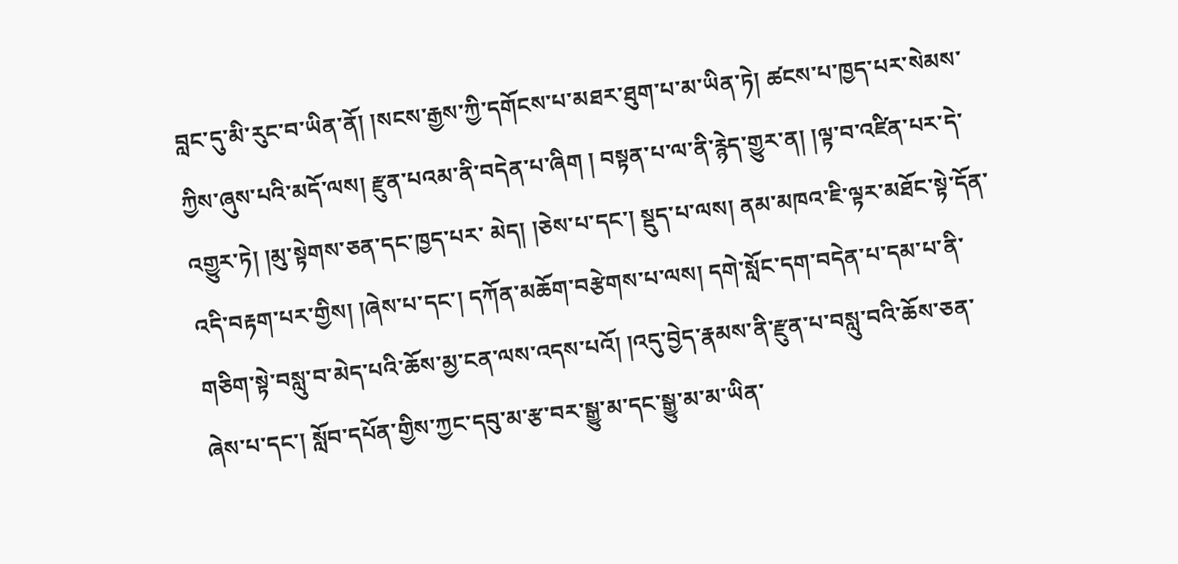བླང་དུ་མི་རུང་བ་ཡིན་ནོ། །སངས་རྒྱས་ཀྱི་དགོངས་པ་མཐར་ཐུག་པ་མ་ཡིན་ཏེ། ཚངས་པ་ཁྱད་པར་སེམས་ཀྱིས་ཞུས་པའི་མདོ་ལས། རྫུན་པའམ་ནི་བདེན་པ་ཞིག ། བསྟན་པ་ལ་ནི་རྙེད་གྱུར་ན། །ལྟ་བ་འཛིན་པར་དེ་འགྱུར་ཏེ། །མུ་སྟེགས་ཅན་དང་ཁྱད་པར་ མེད། །ཅེས་པ་དང་། སྡུད་པ་ལས། ནམ་མཁའ་ཇི་ལྟར་མཐོང་སྟེ་དོན་འདི་བརྟག་པར་གྱིས། །ཞེས་པ་དང་། དཀོན་མཆོག་བརྩེགས་པ་ལས། དགེ་སློང་དག་བདེན་པ་དམ་པ་ནི་གཅིག་སྟེ་བསླུ་བ་མེད་པའི་ཆོས་མྱ་ངན་ལས་འདས་པའོ། །འདུ་བྱེད་རྣམས་ནི་རྫུན་པ་བསླུ་བའི་ཆོས་ཅན་ཞེས་པ་དང་། སློབ་དཔོན་གྱིས་ཀྱང་དབུ་མ་རྩ་བར་སྒྱུ་མ་དང་སྒྱུ་མ་མ་ཡིན་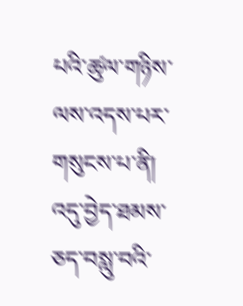པའི་ཚུལ་གཉིས་ལས་འདས་པར་གསུངས་པ་ནི། འདུ་བྱེད་ཐམས་ཅད་བསླུ་བའི་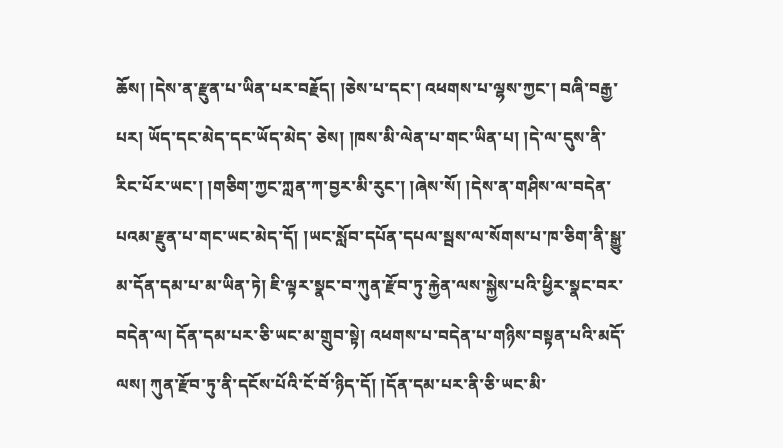ཆོས། །དེས་ན་རྫུན་པ་ཡིན་པར་བརྗོད། །ཅེས་པ་དང་། འཕགས་པ་ལྷས་ཀྱང་། བཞི་བརྒྱ་པར། ཡོད་དང་མེད་དང་ཡོད་མེད་ ཅེས། །ཁས་མི་ལེན་པ་གང་ཡིན་པ། །དེ་ལ་དུས་ནི་རིང་པོར་ཡང་། །གཅིག་ཀྱང་ཀླན་ཀ་བྱར་མི་རུང་། །ཞེས་སོ། །དེས་ན་གཤིས་ལ་བདེན་པའམ་རྫུན་པ་གང་ཡང་མེད་དོ། །ཡང་སློབ་དཔོན་དཔལ་སྦས་ལ་སོགས་པ་ཁ་ཅིག་ནི་སྒྱུ་མ་དོན་དམ་པ་མ་ཡིན་ཏེ། ཇི་ལྟར་སྣང་བ་ཀུན་རྫོབ་ཏུ་རྐྱེན་ལས་སྐྱེས་པའི་ཕྱིར་སྣང་བར་བདེན་ལ། དོན་དམ་པར་ཅི་ཡང་མ་གྲུབ་སྟེ། འཕགས་པ་བདེན་པ་གཉིས་བསྟན་པའི་མདོ་ལས། ཀུན་རྫོབ་ཏུ་ནི་དངོས་པོའི་ངོ་བོ་ཉིད་དོ། །དོན་དམ་པར་ནི་ཅི་ཡང་མི་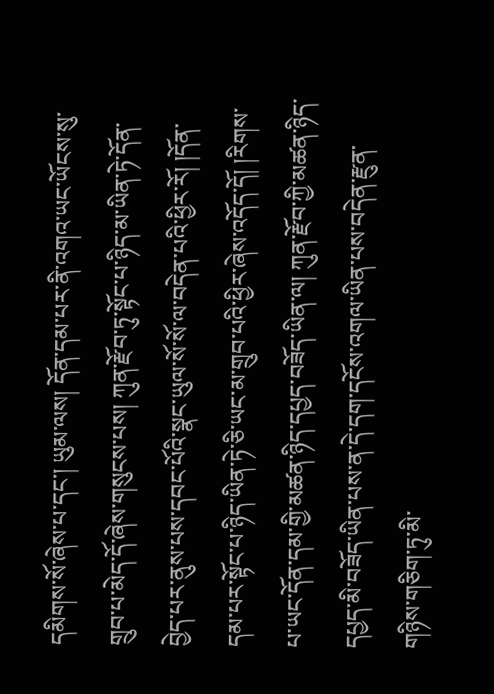དམིགས་སོ་ཞེས་པ་དང་། ཡུམ་ལས། དོན་དམ་པར་ནི་འགའ་ཡང་ཡོངས་སུ་གྲུབ་པ་མེད་དོ་ཞེས་གསུངས་པས། ཀུན་རྫོབ་ཏུ་སྟོང་པ་ཉིད་མ་ཡིན་ཏེ་དོན་བྱེད་པར་ནུས་པས་དབང་པོའི་སྣང་ཡུལ་སོ་སོ་ལ་བདེན་པའི་ཕྱིར་རོ། །དོན་དམ་པར་སྟོང་པ་ཉིད་ཡིན་ཏེ་ཅི་ཡང་མ་གྲུབ་པའི་ཕྱིར་ཞེས་འདོད་དོ། །རིགས་པ་ཡང་དོན་དམ་གྱི་མཚན་ཉིད་དཔྱད་བཟོད་ཡིན་ལ། ཀུན་རྫོབ་ཀྱི་མཚན་ཉིད་དཔྱད་མི་བཟོད་ཡིན་པས་ན་དེ་དག་དངོས་འགལ་ཡིན་པས་བདེན་རྫུན་གཉིས་གཅིག་ཏུ་མི་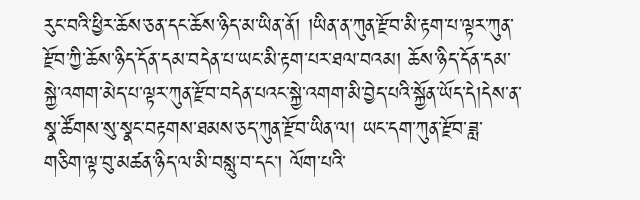རུང་བའི་ཕྱིར་ཆོས་ཅན་དང་ཆོས་ཉིད་མ་ཡིན་ནོ། །ཡིན་ན་ཀུན་རྫོབ་མི་རྟག་པ་ལྟར་ཀུན་རྫོབ་ཀྱི་ཆོས་ཉིད་དོན་དམ་བདེན་པ་ཡང་མི་རྟག་པར་ཐལ་བའམ། ཆོས་ཉིད་དོན་དམ་སྐྱེ་འགག་མེད་པ་ལྟར་ཀུན་རྫོབ་བདེན་པའང་སྐྱེ་འགག་མི་བྱེད་པའི་སྐྱོན་ཡོད་དེ།དེས་ན་སྣ་ཚོགས་སུ་སྣང་བརྟགས་ཐམས་ཅད་ཀུན་རྫོབ་ཡིན་ལ། ཡང་དག་ཀུན་རྫོབ་ཟླ་གཅིག་ལྟ་བུ་མཚན་ཉིད་ལ་མི་བསླུ་བ་དང་། ལོག་པའི་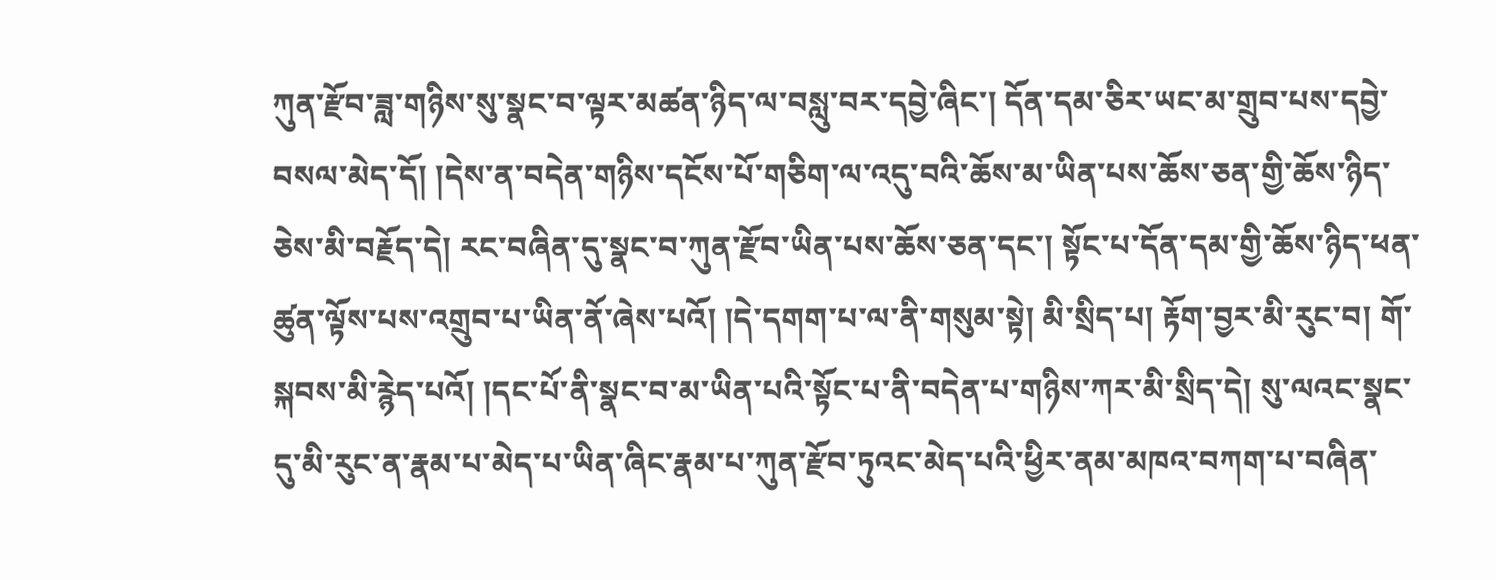ཀུན་རྫོབ་ཟླ་གཉིས་སུ་སྣང་བ་ལྟར་མཚན་ཉིད་ལ་བསླུ་བར་དབྱེ་ཞིང་། དོན་དམ་ཅིར་ཡང་མ་གྲུབ་པས་དབྱེ་བསལ་མེད་དོ། །དེས་ན་བདེན་གཉིས་དངོས་པོ་གཅིག་ལ་འདུ་བའི་ཆོས་མ་ཡིན་པས་ཆོས་ཅན་གྱི་ཆོས་ཉིད་ཅེས་མི་བརྗོད་དེ། རང་བཞིན་དུ་སྣང་བ་ཀུན་རྫོབ་ཡིན་པས་ཆོས་ཅན་དང་། སྟོང་པ་དོན་དམ་གྱི་ཆོས་ཉིད་ཕན་ཚུན་ལྟོས་པས་འགྲུབ་པ་ཡིན་ནོ་ཞེས་པའོ། །དེ་དགག་པ་ལ་ནི་གསུམ་སྟེ། མི་སྲིད་པ། རྟོག་བྱར་མི་རུང་བ། གོ་སྐབས་མི་རྙེད་པའོ། །དང་པོ་ནི་སྣང་བ་མ་ཡིན་པའི་སྟོང་པ་ནི་བདེན་པ་གཉིས་ཀར་མི་སྲིད་དེ། སུ་ལའང་སྣང་དུ་མི་རུང་ན་རྣམ་པ་མེད་པ་ཡིན་ཞིང་རྣམ་པ་ཀུན་རྫོབ་ཏུའང་མེད་པའི་ཕྱིར་ནམ་མཁའ་བཀག་པ་བཞིན་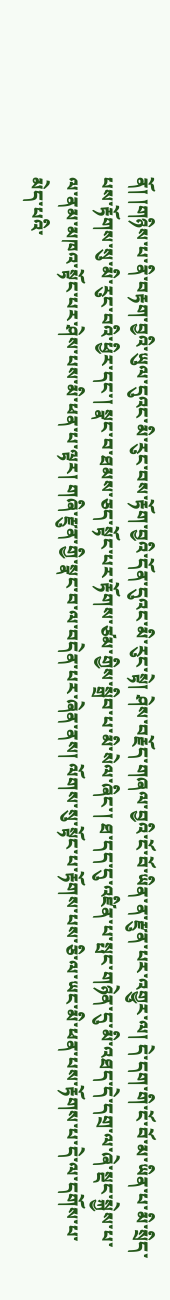ནོ། །གཉིས་པ་ནི་བརྟག་བྱའི་ཡུལ་དུའང་མི་རུང་བས་རྟོག་བྱའི་དོན་དུའང་མི་རུང་སྟེ། ཤེས་བརྗོད་གཞལ་བྱའི་ངོ་བོ་ཡིན་ན་རྫུན་པར་འགྱུར་ལ། དེ་དག་གི་ངོ་བོ་མ་ཡིན་པ་མི་སྲིད་པས་རྟོགས་སུ་མི་རུང་བའི་ཕྱིར་དང་། སྣང་བ་ཐམས་ཅད་སྟོང་པར་རྟོགས་ཙམ་གྱིས་སྒྲིབ་པ་མི་སེལ་ཞིང་། ཐ་དད་དུ་འཛིན་པ་སྤང་གཉེན་དུ་མི་འཐད་དེ་དགྲ་ལ་ཞེ་སྡང་སྐྱེས་པ་ལ་ནམ་མཁའ་སྟོང་པར་ཤེས་པས་མི་ཕན་པ་ལྟར། གཞི་རྫུན་གྱི་སྣང་བ་ལ་བདེན་པར་ཞེན་ནས། ལོགས་སུ་སྟོང་པ་རྟོགས་པས་ཅི་ལ་ཡང་མི་ཕན་པས་རྟོགས་པ་དེ་ལ་དགོས་པ་མེད་པའི་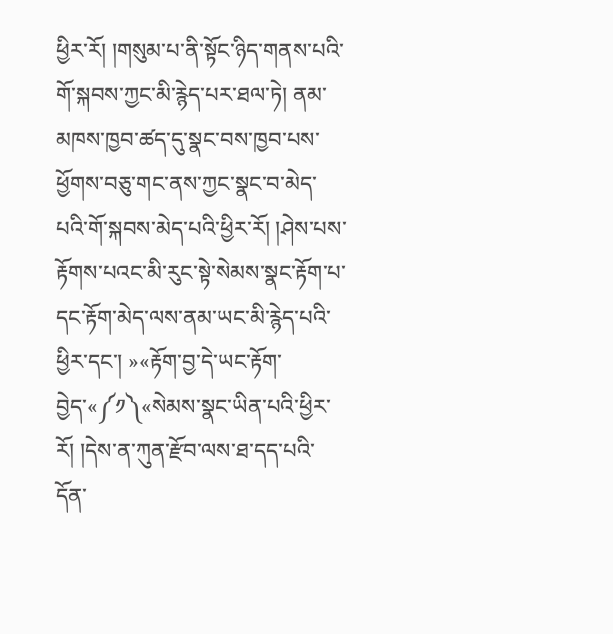ཕྱིར་རོ། །གསུམ་པ་ནི་སྟོང་ཉིད་གནས་པའི་གོ་སྐབས་ཀྱང་མི་རྙེད་པར་ཐལ་ཏེ། ནམ་མཁས་ཁྱབ་ཚད་དུ་སྣང་བས་ཁྱབ་པས་ཕྱོགས་བཅུ་གང་ནས་ཀྱང་སྣང་བ་མེད་པའི་གོ་སྐབས་མེད་པའི་ཕྱིར་རོ། །ཤེས་པས་རྟོགས་པའང་མི་རུང་སྟེ་སེམས་སྣང་རྟོག་པ་དང་རྟོག་མེད་ལས་ནམ་ཡང་མི་རྙེད་པའི་ཕྱིར་དང་། »«རྟོག་བྱ་དེ་ཡང་རྟོག་བྱེད་«༼༡༽«སེམས་སྣང་ཡིན་པའི་ཕྱིར་རོ། །དེས་ན་ཀུན་རྫོབ་ལས་ཐ་དད་པའི་དོན་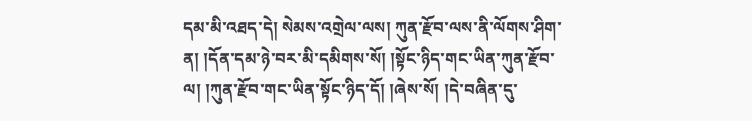དམ་མི་འཐད་དེ། སེམས་འགྲེལ་ལས། ཀུན་རྫོབ་ལས་ནི་ལོགས་ཤིག་ན། །དོན་དམ་ཉེ་བར་མི་དམིགས་སོ། །སྟོང་ཉིད་གང་ཡིན་ཀུན་རྫོབ་ལ། །ཀུན་རྫོབ་གང་ཡིན་སྟོང་ཉིད་དོ། །ཞེས་སོ། །དེ་བཞིན་དུ་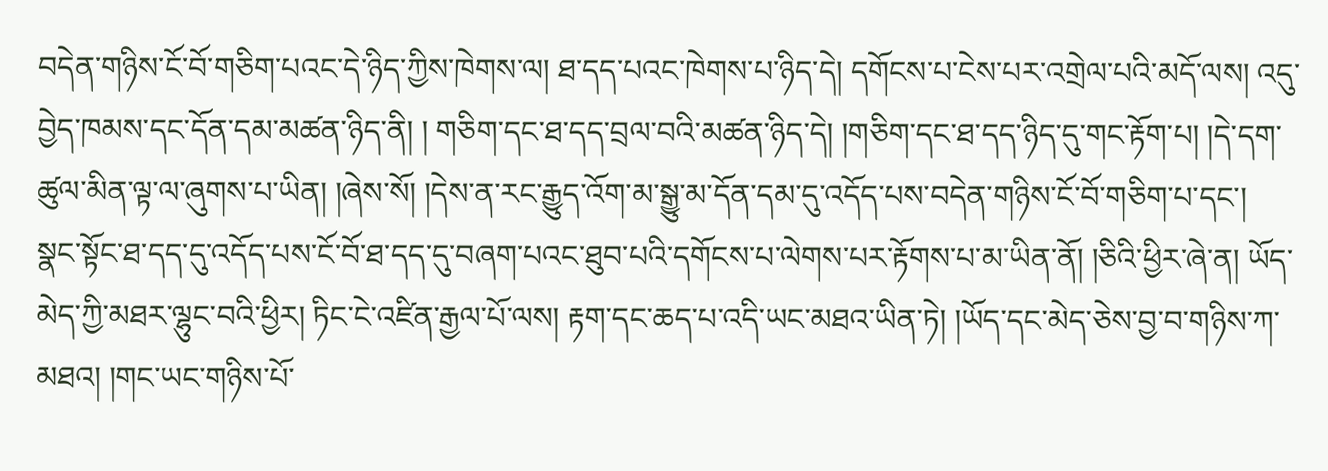བདེན་གཉིས་ངོ་བོ་གཅིག་པའང་དེ་ཉིད་ཀྱིས་ཁེགས་ལ། ཐ་དད་པའང་ཁེགས་པ་ཉིད་དེ། དགོངས་པ་ངེས་པར་འགྲེལ་པའི་མདོ་ལས། འདུ་བྱེད་ཁམས་དང་དོན་དམ་མཚན་ཉིད་ནི། ། གཅིག་དང་ཐ་དད་བྲལ་བའི་མཚན་ཉིད་དེ། །གཅིག་དང་ཐ་དད་ཉིད་དུ་གང་རྟོག་པ། །དེ་དག་ཚུལ་མིན་ལྟ་ལ་ཞུགས་པ་ཡིན། །ཞེས་སོ། །དེས་ན་རང་རྒྱུད་འོག་མ་སྒྱུ་མ་དོན་དམ་དུ་འདོད་པས་བདེན་གཉིས་ངོ་བོ་གཅིག་པ་དང་། སྣང་སྟོང་ཐ་དད་དུ་འདོད་པས་ངོ་བོ་ཐ་དད་དུ་བཞག་པའང་ཐུབ་པའི་དགོངས་པ་ལེགས་པར་རྟོགས་པ་མ་ཡིན་ནོ། །ཅིའི་ཕྱིར་ཞེ་ན། ཡོད་མེད་ཀྱི་མཐར་ལྷུང་བའི་ཕྱིར། ཏིང་ངེ་འཛིན་རྒྱལ་པོ་ལས། རྟག་དང་ཆད་པ་འདི་ཡང་མཐའ་ཡིན་ཏེ། །ཡོད་དང་མེད་ཅེས་བྱ་བ་གཉིས་ཀ་མཐའ། །གང་ཡང་གཉིས་པོ་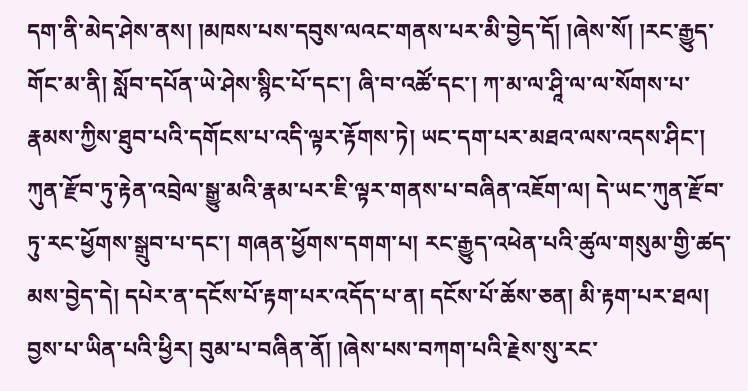དག་ནི་མེད་ཤེས་ནས། །མཁས་པས་དབུས་ལའང་གནས་པར་མི་བྱེད་དོ། །ཞེས་སོ། །རང་རྒྱུད་གོང་མ་ནི། སློབ་དཔོན་ཡེ་ཤེས་སྙིང་པོ་དང་། ཞི་བ་འཚོ་དང་། ཀ་མ་ལ་ཤཱི་ལ་ལ་སོགས་པ་རྣམས་ཀྱིས་ཐུབ་པའི་དགོངས་པ་འདི་ལྟར་རྟོགས་ཏེ། ཡང་དག་པར་མཐའ་ལས་འདས་ཤིང་། ཀུན་རྫོབ་ཏུ་རྟེན་འབྲེལ་སྒྱུ་མའི་རྣམ་པར་ཇི་ལྟར་གནས་པ་བཞིན་འཇོག་ལ། དེ་ཡང་ཀུན་རྫོབ་ཏུ་རང་ཕྱོགས་སྒྲུབ་པ་དང་། གཞན་ཕྱོགས་དགག་པ། རང་རྒྱུད་འཕེན་པའི་ཚུལ་གསུམ་གྱི་ཚད་མས་བྱེད་དེ། དཔེར་ན་དངོས་པོ་རྟག་པར་འདོད་པ་ན། དངོས་པོ་ཆོས་ཅན། མི་རྟག་པར་ཐལ། བྱས་པ་ཡིན་པའི་ཕྱིར། བུམ་པ་བཞིན་ནོ། །ཞེས་པས་བཀག་པའི་རྗེས་སུ་རང་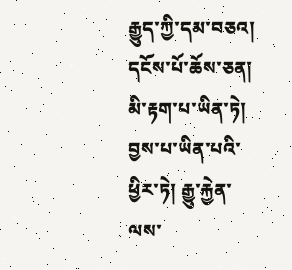རྒྱུད་ཀྱི་དམ་བཅའ། དངོས་པོ་ཆོས་ཅན། མི་རྟག་པ་ཡིན་ཏེ། བྱས་པ་ཡིན་པའི་ཕྱིར་ཏེ། རྒྱུ་རྐྱེན་ལས་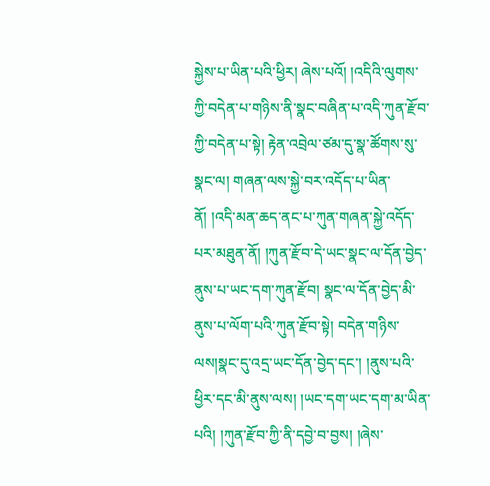སྐྱེས་པ་ཡིན་པའི་ཕྱིར། ཞེས་པའོ། །འདིའི་ལུགས་ཀྱི་བདེན་པ་གཉིས་ནི་སྣང་བཞིན་པ་འདི་ཀུན་རྫོབ་ཀྱི་བདེན་པ་སྟེ། རྟེན་འབྲེལ་ཙམ་དུ་སྣ་ཚོགས་སུ་སྣང་ལ། གཞན་ལས་སྐྱེ་བར་འདོད་པ་ཡིན་ནོ། །འདི་མན་ཆད་ནང་པ་ཀུན་གཞན་སྐྱེ་འདོད་པར་མཐུན་ནོ། །ཀུན་རྫོབ་དེ་ཡང་སྣང་ལ་དོན་བྱེད་ནུས་པ་ཡང་དག་ཀུན་རྫོབ། སྣང་ལ་དོན་བྱེད་མི་ནུས་པ་ལོག་པའི་ཀུན་རྫོབ་སྟེ། བདེན་གཉིས་ལས།སྣང་དུ་འདྲ་ཡང་དོན་བྱེད་དང་། །ནུས་པའི་ཕྱིར་དང་མི་ནུས་ལས། །ཡང་དག་ཡང་དག་མ་ཡིན་པའི། །ཀུན་རྫོབ་ཀྱི་ནི་དབྱེ་བ་བྱས། །ཞེས་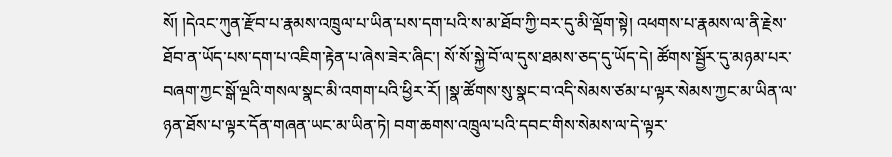སོ། །དེའང་ཀུན་རྫོབ་པ་རྣམས་འཁྲུལ་པ་ཡིན་པས་དག་པའི་ས་མ་ཐོབ་ཀྱི་བར་དུ་མི་ལྡོག་སྟེ། འཕགས་པ་རྣམས་ལ་ནི་རྗེས་ཐོབ་ན་ཡོད་པས་དག་པ་འཇིག་རྟེན་པ་ཞེས་ཟེར་ཞིང་། སོ་སོ་སྐྱེ་བོ་ལ་དུས་ཐམས་ཅད་དུ་ཡོད་དེ། ཚོགས་སྦྱོར་དུ་མཉམ་པར་བཞག་ཀྱང་སྒོ་ལྔའི་གསལ་སྣང་མི་འགག་པའི་ཕྱིར་རོ། །སྣ་ཚོགས་སུ་སྣང་བ་འདི་སེམས་ཙམ་པ་ལྟར་སེམས་ཀྱང་མ་ཡིན་ལ་ཉན་ཐོས་པ་ལྟར་དོན་གཞན་ཡང་མ་ཡིན་ཏེ། བག་ཆགས་འཁྲུལ་པའི་དབང་གིས་སེམས་ལ་དེ་ལྟར་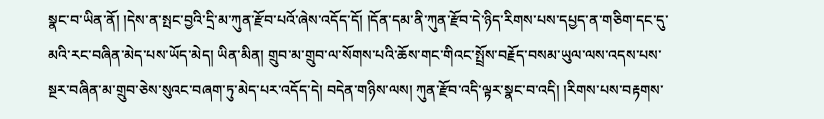སྣང་བ་ཡིན་ནོ། །དེས་ན་སྤང་བྱའི་དྲི་མ་ཀུན་རྫོབ་པའོ་ཞེས་འདོད་དོ། །དོན་དམ་ནི་ཀུན་རྫོབ་དེ་ཉིད་རིགས་པས་དཔྱད་ན་གཅིག་དང་དུ་མའི་རང་བཞིན་མེད་པས་ཡོད་མེད། ཡིན་མིན། གྲུབ་མ་གྲུབ་ལ་སོགས་པའི་ཆོས་གང་གིའང་སྤྲོས་བརྗོད་བསམ་ཡུལ་ལས་འདས་པས་སྔར་བཞིན་མ་གྲུབ་ཅེས་སུའང་བཞག་ཏུ་མེད་པར་འདོད་དེ། བདེན་གཉིས་ལས། ཀུན་རྫོབ་འདི་ལྟར་སྣང་བ་འདི། །རིགས་པས་བརྟགས་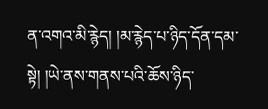ན་འགའ་མི་རྙེད། །མ་རྙེད་པ་ཉིད་དོན་དམ་སྟེ། །ཡེ་ནས་གནས་པའི་ཆོས་ཉིད་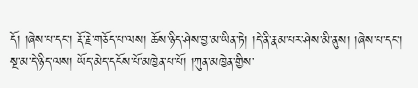དོ། །ཞེས་པ་དང་། རྡོ་རྗེ་གཅོད་པ་ལས། ཆོས་ཉིད་ཤེས་བྱ་མ་ཡིན་ཏེ། །དེ་ནི་རྣམ་པར་ཤེས་མི་ནུས། །ཞེས་པ་དང་། སྔ་མ་དེ་ཉིད་ལས། ཡོད་མེད་དངོས་པོ་མཁྱེན་པ་པོ། །ཀུན་མཁྱེན་གྱིས་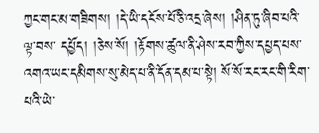ཀྱང་གང་མ་གཟིགས། །དེ་ཡི་དངོས་པོ་ཅི་འདྲ་ཞེས། །ཤིན་ཏུ་ཞིབ་པའི་ལྟ་བས་ དཔྱོད། །ཅེས་སོ། །རྟོགས་ཚུལ་ནི་ཤེས་རབ་ཀྱིས་དཔྱད་པས་འགའ་ཡང་དམིགས་སུ་མེད་པ་ནི་དོན་དམ་པ་སྟེ། སོ་སོ་རང་རང་གི་རིག་པའི་ཡེ་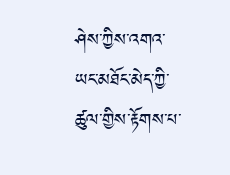ཤེས་ཀྱིས་འགའ་ཡང་མཐོང་མེད་ཀྱི་ཚུལ་གྱིས་རྟོགས་པ་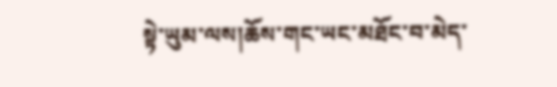སྟེ་ཡུམ་ལས།ཆོས་གང་ཡང་མཐོང་བ་མེད་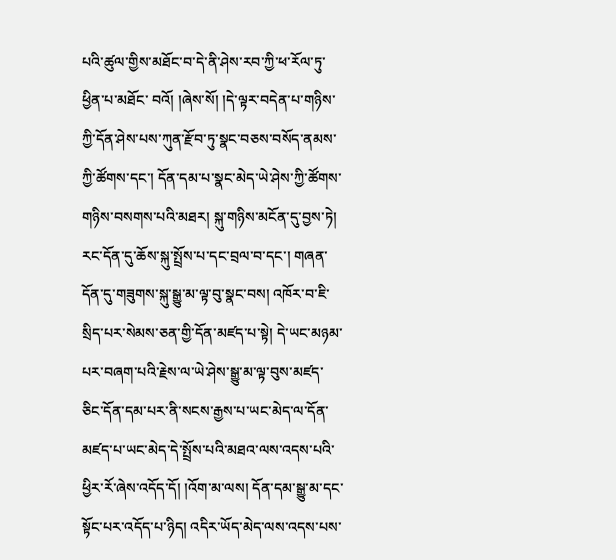པའི་ཚུལ་གྱིས་མཐོང་བ་དེ་ནི་ཤེས་རབ་ཀྱི་ཕ་རོལ་ཏུ་ཕྱིན་པ་མཐོང་ བའོ། །ཞེས་སོ། །དེ་ལྟར་བདེན་པ་གཉིས་ཀྱི་དོན་ཤེས་པས་ཀུན་རྫོབ་ཏུ་སྣང་བཅས་བསོད་ནམས་ཀྱི་ཚོགས་དང་། དོན་དམ་པ་སྣང་མེད་ཡེ་ཤེས་ཀྱི་ཚོགས་གཉིས་བསགས་པའི་མཐར། སྐུ་གཉིས་མངོན་དུ་བྱས་ཏེ། རང་དོན་དུ་ཆོས་སྐུ་སྤྲོས་པ་དང་བྲལ་བ་དང་། གཞན་དོན་དུ་གཟུགས་སྐུ་སྒྱུ་མ་ལྟ་བུ་སྣང་བས། འཁོར་བ་ཇི་སྲིད་པར་སེམས་ཅན་གྱི་དོན་མཛད་པ་སྟེ། དེ་ཡང་མཉམ་པར་བཞག་པའི་རྗེས་ལ་ཡེ་ཤེས་སྒྱུ་མ་ལྟ་བུས་མཛད་ཅིང་དོན་དམ་པར་ནི་སངས་རྒྱས་པ་ཡང་མེད་ལ་དོན་མཛད་པ་ཡང་མེད་དེ་སྤྲོས་པའི་མཐའ་ལས་འདས་པའི་ཕྱིར་རོ་ཞེས་འདོད་དོ། །འོག་མ་ལས། དོན་དམ་སྒྱུ་མ་དང་སྟོང་པར་འདོད་པ་ཉིད། འདིར་ཡོད་མེད་ལས་འདས་པས་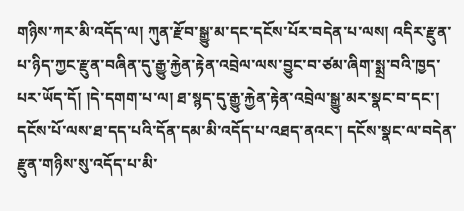གཉིས་ཀར་མི་འདོད་ལ། ཀུན་རྫོབ་སྒྱུ་མ་དང་དངོས་པོར་བདེན་པ་ལས། འདིར་རྫུན་པ་ཉིད་ཀྱང་རྫུན་བཞིན་དུ་རྒྱུ་རྐྱེན་རྟེན་འབྲེལ་ལས་བྱུང་བ་ཙམ་ཞིག་སྨྲ་བའི་ཁྱད་པར་ཡོད་དོ། །དེ་དགག་པ་ལ། ཐ་སྙད་དུ་རྒྱུ་རྐྱེན་རྟེན་འབྲེལ་སྒྱུ་མར་སྣང་བ་དང་། དངོས་པོ་ལས་ཐ་དད་པའི་དོན་དམ་མི་འདོད་པ་འཐད་ནའང་། དངོས་སྣང་ལ་བདེན་རྫུན་གཉིས་སུ་འདོད་པ་མི་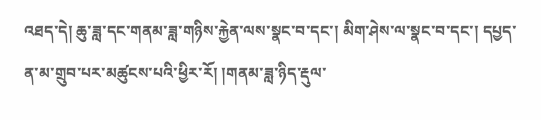འཐད་དེ། ཆུ་ཟླ་དང་གནམ་ཟླ་གཉིས་རྐྱེན་ལས་སྣང་བ་དང་། མིག་ཤེས་ལ་སྣང་བ་དང་། དཔྱད་ན་མ་གྲུབ་པར་མཚུངས་པའི་ཕྱིར་རོ། །གནམ་ཟླ་ཉིད་རྡུལ་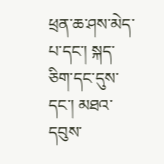ཕྲན་ཆ་ཤས་མེད་པ་དང་། སྐད་ཅིག་དང་དུས་དང་། མཐའ་དབུས་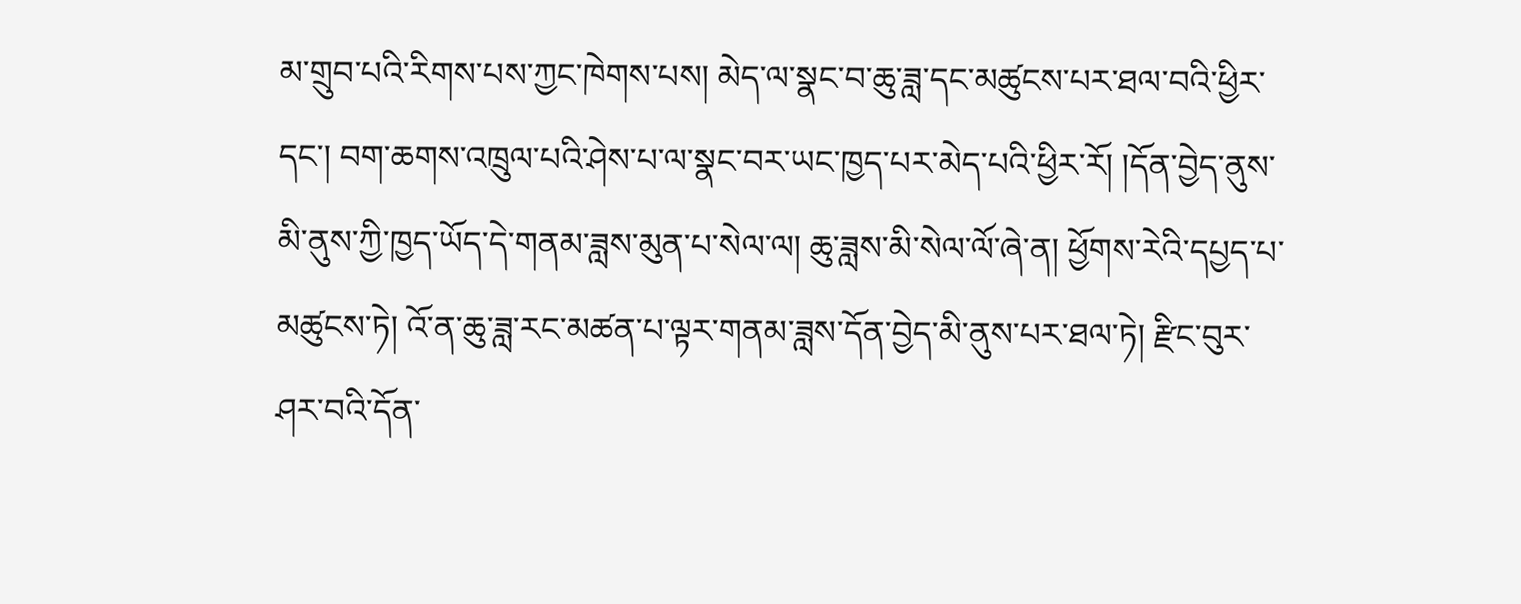མ་གྲུབ་པའི་རིགས་པས་ཀྱང་ཁེགས་པས། མེད་ལ་སྣང་བ་ཆུ་ཟླ་དང་མཚུངས་པར་ཐལ་བའི་ཕྱིར་དང་། བག་ཆགས་འཁྲུལ་པའི་ཤེས་པ་ལ་སྣང་བར་ཡང་ཁྱད་པར་མེད་པའི་ཕྱིར་རོ། །དོན་བྱེད་ནུས་མི་ནུས་ཀྱི་ཁྱད་ཡོད་དེ་གནམ་ཟླས་མུན་པ་སེལ་ལ། ཆུ་ཟླས་མི་སེལ་ལོ་ཞེ་ན། ཕྱོགས་རེའི་དཔྱད་པ་མཚུངས་ཏེ། འོ་ན་ཆུ་ཟླ་རང་མཚན་པ་ལྟར་གནམ་ཟླས་དོན་བྱེད་མི་ནུས་པར་ཐལ་ཏེ། རྫིང་བུར་ཤར་བའི་དོན་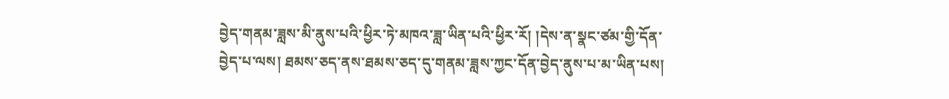བྱེད་གནམ་ཟླས་མི་ནུས་པའི་ཕྱིར་ཏེ་མཁའ་ཟླ་ཡིན་པའི་ཕྱིར་རོ། །དེས་ན་སྣང་ཙམ་གྱི་དོན་བྱེད་པ་ལས། ཐམས་ཅད་ནས་ཐམས་ཅད་དུ་གནམ་ཟླས་ཀྱང་དོན་བྱེད་ནུས་པ་མ་ཡིན་པས།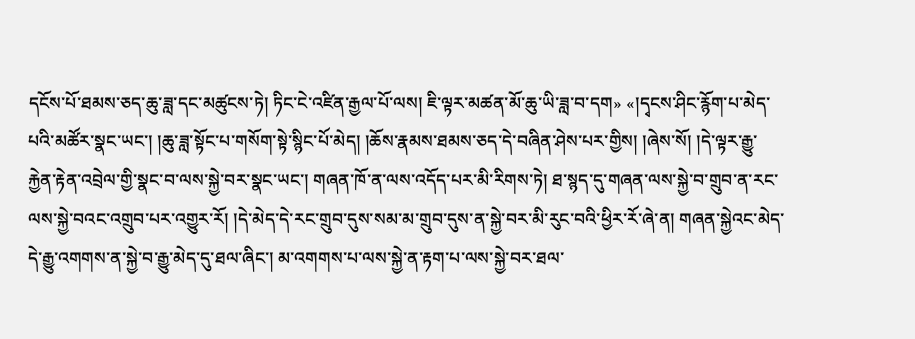དངོས་པོ་ཐམས་ཅད་ཆུ་ཟླ་དང་མཚུངས་ཏེ། ཏིང་ངེ་འཛིན་རྒྱལ་པོ་ལས། ཇི་ལྟར་མཚན་མོ་ཆུ་ཡི་ཟླ་བ་དག» «།དྭངས་ཤིང་རྙོག་པ་མེད་པའི་མཚོར་སྣང་ཡང་། །ཆུ་ཟླ་སྟོང་པ་གསོག་སྟེ་སྙིང་པོ་མེད། །ཆོས་རྣམས་ཐམས་ཅད་དེ་བཞིན་ཤེས་པར་གྱིས། །ཞེས་སོ། །དེ་ལྟར་རྒྱུ་རྐྱེན་རྟེན་འབྲེལ་གྱི་སྣང་བ་ལས་སྐྱེ་བར་སྣང་ཡང་། གཞན་ཁོ་ན་ལས་འདོད་པར་མི་རིགས་ཏེ། ཐ་སྙད་དུ་གཞན་ལས་སྐྱེ་བ་གྲུབ་ན་རང་ལས་སྐྱེ་བའང་འགྲུབ་པར་འགྱུར་རོ། །དེ་མེད་དེ་རང་གྲུབ་དུས་སམ་མ་གྲུབ་དུས་ན་སྐྱེ་བར་མི་རུང་བའི་ཕྱིར་རོ་ཞེ་ན། གཞན་སྐྱེའང་མེད་དེ་རྒྱུ་འགགས་ན་སྐྱེ་བ་རྒྱུ་མེད་དུ་ཐལ་ཞིང་། མ་འགགས་པ་ལས་སྐྱེ་ན་རྟག་པ་ལས་སྐྱེ་བར་ཐལ་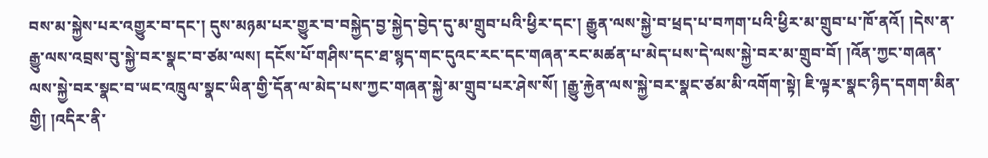བས་མ་སྐྱེས་པར་འགྱུར་བ་དང་། དུས་མཉམ་པར་གྱུར་བ་བསྐྱེད་བྱ་སྐྱེད་བྱེད་དུ་མ་གྲུབ་པའི་ཕྱིར་དང་། རྒྱུན་ལས་སྐྱེ་བ་ཕྲད་པ་བཀག་པའི་ཕྱིར་མ་གྲུབ་པ་ཁོ་ནའོ། །དེས་ན་རྒྱུ་ལས་འབྲས་བུ་སྐྱེ་བར་སྣང་བ་ཙམ་ལས། དངོས་པོ་གཤིས་དང་ཐ་སྙད་གང་དུའང་རང་དང་གཞན་རང་མཚན་པ་མེད་པས་དེ་ལས་སྐྱེ་བར་མ་གྲུབ་བོ། །འོན་ཀྱང་གཞན་ལས་སྐྱེ་བར་སྣང་བ་ཡང་འཁྲུལ་སྣང་ཡིན་གྱི་དོན་ལ་མེད་པས་ཀྱང་གཞན་སྐྱེ་མ་གྲུབ་པར་ཤེས་སོ། །རྒྱུ་རྐྱེན་ལས་སྐྱེ་བར་སྣང་ཙམ་མི་འགོག་སྟེ། ཇི་ལྟར་སྣང་ཉིད་དགག་མིན་གྱི། །འདིར་ནི་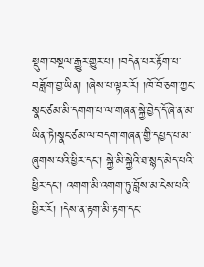སྡུག་བསྔལ་རྒྱུར་གྱུར་པ། །བདེན་པར་རྟོག་པ་བཟློག་བྱ་ཡིན། །ཞེས་པ་ལྟར་རོ། །ཁོ་བོ་ཅག་ཀྱང་སྣང་ཙམ་མི་དགག་པ་ལ་གཞན་སྐྱེ་བྱེད་དོ་ཞེ་ན་མ་ཡིན་ཏེ།སྣང་ཙམ་ལ་བདག་གཞན་གྱི་དཔྱད་པ་མ་ཞུགས་པའི་ཕྱིར་དང་། སྐྱེ་མི་སྐྱེའི་ཐ་སྙད་མེད་པའི་ཕྱིར་དང་། འགག་མི་འགག་ཏུ་བློས་མ་ངེས་པའི་ཕྱིར་རོ། །དེས་ན་རྟག་མི་རྟག་དང་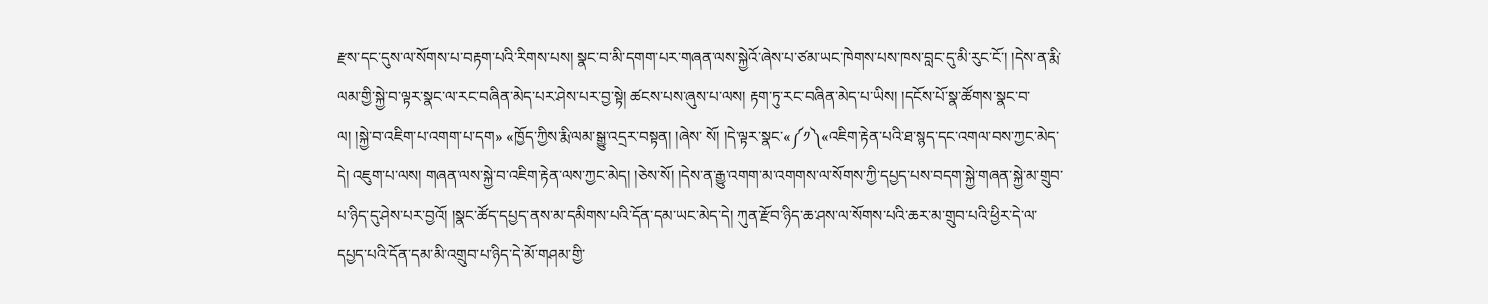རྫས་དང་དུས་ལ་སོགས་པ་བརྟག་པའི་རིགས་པས། སྣང་བ་མི་དགག་པར་གཞན་ལས་སྐྱེའོ་ཞེས་པ་ཙམ་ཡང་ཁེགས་པས་ཁས་བླང་དུ་མི་རུང་ངོ་། །དེས་ན་རྨི་ལམ་གྱི་སྐྱེ་བ་ལྟར་སྣང་ལ་རང་བཞིན་མེད་པར་ཤེས་པར་བྱ་སྟེ། ཚངས་པས་ཞུས་པ་ལས། རྟག་ཏུ་རང་བཞིན་མེད་པ་ཡིས། །དངོས་པོ་སྣ་ཚོགས་སྣང་བ་ ལ། །སྐྱེ་བ་འཇིག་པ་འགག་པ་དག» «ཁྱོད་ཀྱིས་རྨི་ལམ་སྒྱུ་འདྲར་བསྟན། །ཞེས་ སོ། །དེ་ལྟར་སྣང་«༼༡༽«འཇིག་རྟེན་པའི་ཐ་སྙད་དང་འགལ་བས་ཀྱང་མེད་དེ། འཇུག་པ་ལས། གཞན་ལས་སྐྱེ་བ་འཇིག་རྟེན་ལས་ཀྱང་མེད། །ཅེས་སོ། །དེས་ན་རྒྱུ་འགག་མ་འགགས་ལ་སོགས་ཀྱི་དཔྱད་པས་བདག་སྐྱེ་གཞན་སྐྱེ་མ་གྲུབ་པ་ཉིད་དུ་ཤེས་པར་བྱའོ། །སྣང་ཚོད་དཔྱད་ནས་མ་དམིགས་པའི་དོན་དམ་ཡང་མེད་དེ། ཀུན་རྫོབ་ཉིད་ཆ་ཤས་ལ་སོགས་པའི་ཆར་མ་གྲུབ་པའི་ཕྱིར་དེ་ལ་དཔྱད་པའི་དོན་དམ་མི་འགྲུབ་པ་ཉིད་དེ་མོ་གཤམ་གྱི་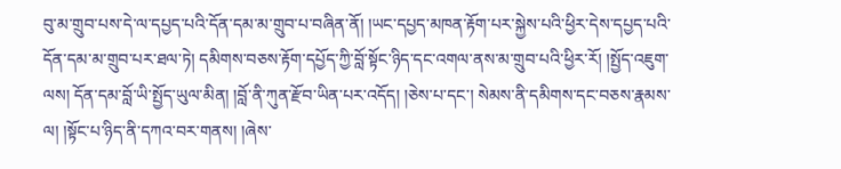བུ་མ་གྲུབ་པས་དེ་ལ་དཔྱད་པའི་དོན་དམ་མ་གྲུབ་པ་བཞིན་ནོ། །ཡང་དཔྱད་མཁན་རྟོག་པར་སྐྱེས་པའི་ཕྱིར་དེས་དཔྱད་པའི་དོན་དམ་མ་གྲུབ་པར་ཐལ་ཏེ། དམིགས་བཅས་རྟོག་དཔྱོད་ཀྱི་བློ་སྟོང་ཉིད་དང་འགལ་ནས་མ་གྲུབ་པའི་ཕྱིར་རོ། །སྤྱོད་འཇུག་ལས། དོན་དམ་བློ་ཡི་སྤྱོད་ཡུལ་མིན། །བློ་ནི་ཀུན་རྫོབ་ཡིན་པར་འདོད། །ཅེས་པ་དང་། སེམས་ནི་དམིགས་དང་བཅས་རྣམས་ལ། །སྟོང་པ་ཉིད་ནི་དཀའ་བར་གནས། །ཞེས་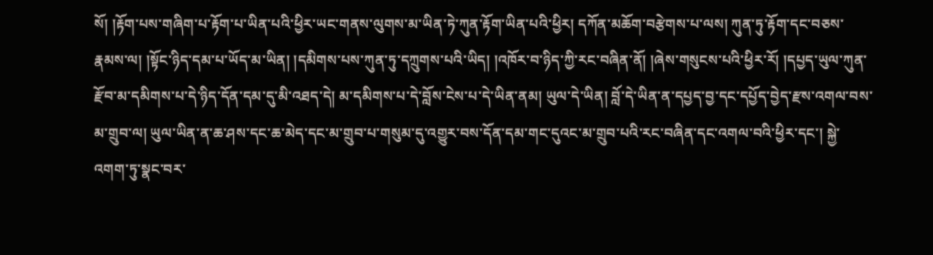སོ། །རྟོག་པས་གཞིག་པ་རྟོག་པ་ཡིན་པའི་ཕྱིར་ཡང་གནས་ལུགས་མ་ཡིན་ཏེ་ཀུན་རྟོག་ཡིན་པའི་ཕྱིར། དཀོན་མཆོག་བརྩེགས་པ་ལས། ཀུན་ཏུ་རྟོག་དང་བཅས་རྣམས་ལ། །སྟོང་ཉིད་དམ་པ་ཡོད་མ་ཡིན། །དམིགས་པས་ཀུན་ཏུ་དཀྲུགས་པའི་ཡིད། །འཁོར་བ་ཉིད་ཀྱི་རང་བཞིན་ནོ། །ཞེས་གསུངས་པའི་ཕྱིར་རོ། །དཔྱད་ཡུལ་ཀུན་རྫོབ་མ་དམིགས་པ་དེ་ཉིད་དོན་དམ་དུ་མི་འཐད་དེ། མ་དམིགས་པ་དེ་བློས་ངེས་པ་དེ་ཡིན་ནམ། ཡུལ་དེ་ཡིན། བློ་དེ་ཡིན་ན་དཔྱད་བྱ་དང་དཔྱོད་བྱེད་རྫས་འགལ་བས་མ་གྲུབ་ལ། ཡུལ་ཡིན་ན་ཆ་ཤས་དང་ཆ་མེད་དང་མ་གྲུབ་པ་གསུམ་དུ་འགྱུར་བས་དོན་དམ་གང་དུའང་མ་གྲུབ་པའི་རང་བཞིན་དང་འགལ་བའི་ཕྱིར་དང་། སྐྱེ་འགག་ཏུ་སྣང་བར་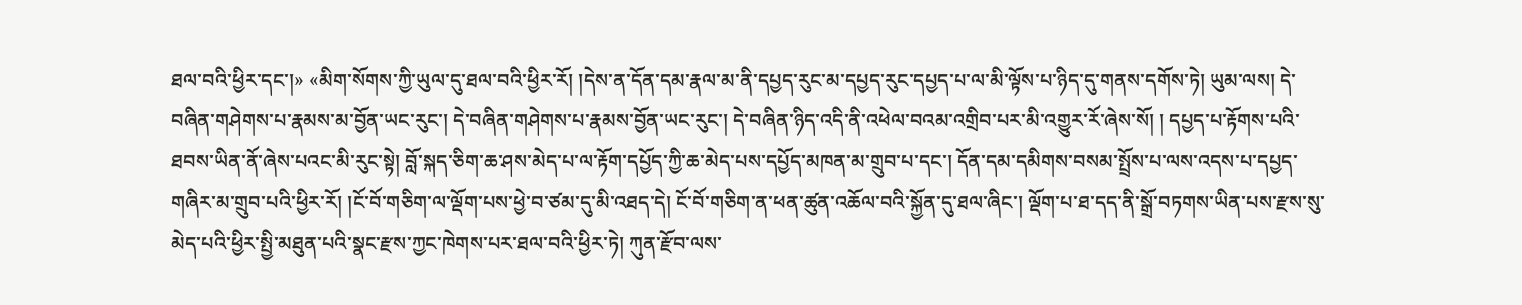ཐལ་བའི་ཕྱིར་དང་།» «མིག་སོགས་ཀྱི་ཡུལ་དུ་ཐལ་བའི་ཕྱིར་རོ། །དེས་ན་དོན་དམ་རྣལ་མ་ནི་དཔྱད་རུང་མ་དཔྱད་རུང་དཔྱད་པ་ལ་མི་ལྟོས་པ་ཉིད་དུ་གནས་དགོས་ཏེ། ཡུམ་ལས། དེ་བཞིན་གཤེགས་པ་རྣམས་མ་བྱོན་ཡང་རུང་། དེ་བཞིན་གཤེགས་པ་རྣམས་བྱོན་ཡང་རུང་། དེ་བཞིན་ཉིད་འདི་ནི་འཕེལ་བའམ་འགྲིབ་པར་མི་འགྱུར་རོ་ཞེས་སོ། ། དཔྱད་པ་རྟོགས་པའི་ཐབས་ཡིན་ནོ་ཞེས་པའང་མི་རུང་སྟེ། བློ་སྐད་ཅིག་ཆ་ཤས་མེད་པ་ལ་རྟོག་དཔྱོད་ཀྱི་ཆ་མེད་པས་དཔྱོད་མཁན་མ་གྲུབ་པ་དང་། དོན་དམ་དམིགས་བསམ་སྤྲོས་པ་ལས་འདས་པ་དཔྱད་གཞིར་མ་གྲུབ་པའི་ཕྱིར་རོ། །ངོ་བོ་གཅིག་ལ་ལྡོག་པས་ཕྱེ་བ་ཙམ་དུ་མི་འཐད་དེ། ངོ་བོ་གཅིག་ན་ཕན་ཚུན་འཆོལ་བའི་སྐྱོན་དུ་ཐལ་ཞིང་། ལྡོག་པ་ཐ་དད་ནི་སྒྲོ་བཏགས་ཡིན་པས་རྫས་སུ་མེད་པའི་ཕྱིར་སྤྱི་མཐུན་པའི་སྣང་རྫས་ཀྱང་ཁེགས་པར་ཐལ་བའི་ཕྱིར་ཏེ། ཀུན་རྫོབ་ལས་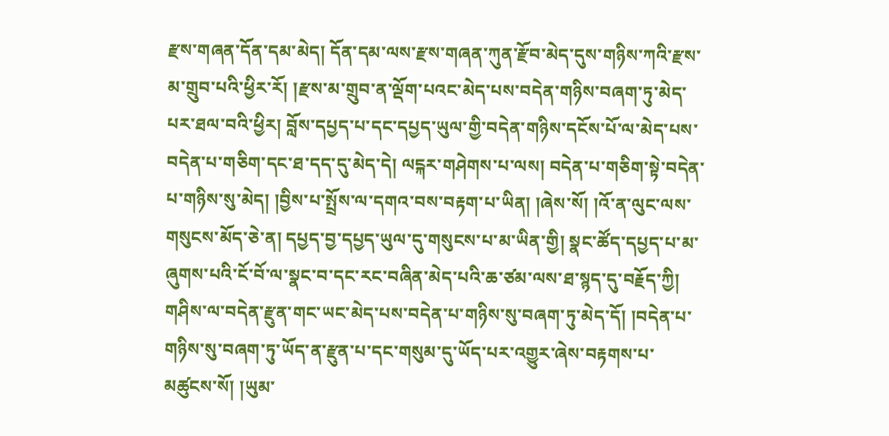རྫས་གཞན་དོན་དམ་མེད། དོན་དམ་ལས་རྫས་གཞན་ཀུན་རྫོབ་མེད་དུས་གཉིས་ཀའི་རྫས་མ་གྲུབ་པའི་ཕྱིར་རོ། །རྫས་མ་གྲུབ་ན་ལྡོག་པའང་མེད་པས་བདེན་གཉིས་བཞག་ཏུ་མེད་པར་ཐལ་བའི་ཕྱིར། བློས་དཔྱད་པ་དང་དཔྱད་ཡུལ་གྱི་བདེན་གཉིས་དངོས་པོ་ལ་མེད་པས་བདེན་པ་གཅིག་དང་ཐ་དད་དུ་མེད་དེ། ལངྐར་གཤེགས་པ་ལས། བདེན་པ་གཅིག་སྟེ་བདེན་པ་གཉིས་སུ་མེད། །བྱིས་པ་སྤྲོས་ལ་དགའ་བས་བརྟག་པ་ཡིན། །ཞེས་སོ། །འོ་ན་ལུང་ལས་གསུངས་མོད་ཅེ་ན། དཔྱད་བྱ་དཔྱད་ཡུལ་དུ་གསུངས་པ་མ་ཡིན་གྱི། སྣང་ཚོད་དཔྱད་པ་མ་ཞུགས་པའི་ངོ་བོ་ལ་སྣང་བ་དང་རང་བཞིན་མེད་པའི་ཆ་ཙམ་ལས་ཐ་སྙད་དུ་བརྗོད་ཀྱི། གཤིས་ལ་བདེན་རྫུན་གང་ཡང་མེད་པས་བདེན་པ་གཉིས་སུ་བཞག་ཏུ་མེད་དོ། །བདེན་པ་གཉིས་སུ་བཞག་ཏུ་ཡོད་ན་རྫུན་པ་དང་གསུམ་དུ་ཡོད་པར་འགྱུར་ཞེས་བརྟགས་པ་མཚུངས་སོ། །ཡུམ་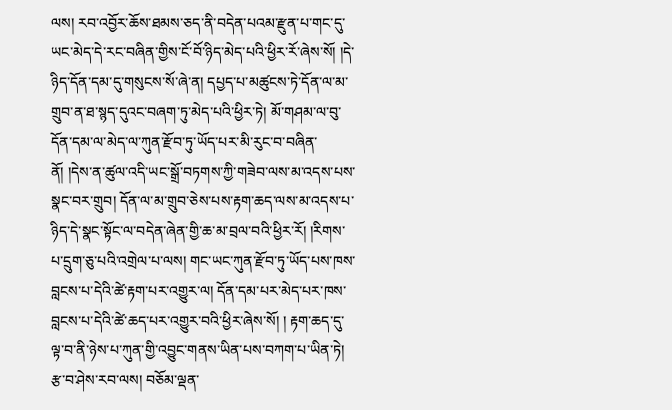ལས། རབ་འབྱོར་ཆོས་ཐམས་ཅད་ནི་བདེན་པའམ་རྫུན་པ་གང་དུ་ཡང་མེད་དེ་རང་བཞིན་གྱིས་ངོ་བོ་ཉིད་མེད་པའི་ཕྱིར་རོ་ཞེས་སོ། །དེ་ཉིད་དོན་དམ་དུ་གསུངས་སོ་ཞེ་ན། དཔྱད་པ་མཚུངས་ཏེ་དོན་ལ་མ་གྲུབ་ན་ཐ་སྙད་དུའང་བཞག་ཏུ་མེད་པའི་ཕྱིར་ཏེ། མོ་གཤམ་ལ་བུ་དོན་དམ་ལ་མེད་ལ་ཀུན་རྫོབ་ཏུ་ཡོད་པར་མི་རུང་བ་བཞིན་ནོ། །དེས་ན་ཚུལ་འདི་ཡང་སྒྲོ་བཏགས་ཀྱི་གཟེབ་ལས་མ་འདས་པས་སྣང་བར་གྲུབ། དོན་ལ་མ་གྲུབ་ཅེས་པས་རྟག་ཆད་ལས་མ་འདས་པ་ཉིད་དེ་སྣང་སྟོང་ལ་བདེན་ཞེན་གྱི་ཆ་མ་བྲལ་བའི་ཕྱིར་རོ། །རིགས་པ་དྲུག་ཅུ་པའི་འགྲེལ་པ་ལས། གང་ཡང་ཀུན་རྫོབ་ཏུ་ཡོད་པས་ཁས་བླངས་པ་དེའི་ཚེ་རྟག་པར་འགྱུར་ལ། དོན་དམ་པར་མེད་པར་ཁས་བླངས་པ་དེའི་ཚེ་ཆད་པར་འགྱུར་བའི་ཕྱིར་ཞེས་སོ། ། རྟག་ཆད་དུ་ལྟ་བ་ནི་ཉེས་པ་ཀུན་གྱི་འབྱུང་གནས་ཡིན་པས་བཀག་པ་ཡིན་ཏེ། རྩ་བ་ཤེས་རབ་ལས། བཅོམ་ལྡན་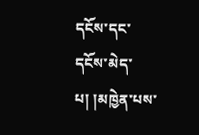དངོས་དང་དངོས་མེད་པ། །མཁྱེན་པས་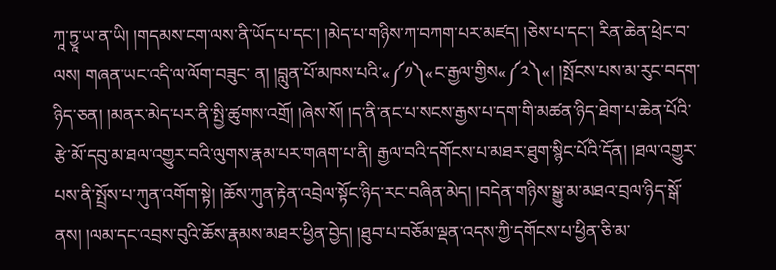ཀཱ་ཏྱཱ་ཡ་ན་ཡི། །གདམས་ངག་ལས་ནི་ཡོད་པ་དང་། །མེད་པ་གཉིས་ཀ་བཀག་པར་མཛད། །ཅེས་པ་དང་། རིན་ཆེན་ཕྲེང་བ་ལས། གཞན་ཡང་འདི་ལ་ལོག་བཟུང་ ན། །བླུན་པོ་མཁས་པའི་«༼༡༽«ང་རྒྱལ་གྱིས«༼༢༽«། །སྤོངས་པས་མ་རུང་བདག་ཉིད་ཅན། །མནར་མེད་པར་ནི་སྤྱི་ཚུགས་འགྲོ། །ཞེས་སོ། །ད་ནི་ནང་པ་སངས་རྒྱས་པ་དག་གི་མཚན་ཉིད་ཐེག་པ་ཆེན་པོའི་རྩེ་མོ་དབུ་མ་ཐལ་འགྱུར་བའི་ལུགས་རྣམ་པར་གཞག་པ་ནི། རྒྱལ་བའི་དགོངས་པ་མཐར་ཐུག་སྙིང་པོའི་དོན། །ཐལ་འགྱུར་པས་ནི་སྤྲོས་པ་ཀུན་འགོག་སྟེ། །ཆོས་ཀུན་རྟེན་འབྲེལ་སྟོང་ཉིད་རང་བཞིན་མེད། །བདེན་གཉིས་སྒྱུ་མ་མཐའ་བྲལ་ཉིད་སྒོ་ནས། །ལམ་དང་འབྲས་བུའི་ཆོས་རྣམས་མཐར་ཕྱིན་བྱེད། །ཐུབ་པ་བཅོམ་ལྡན་འདས་ཀྱི་དགོངས་པ་ཕྱིན་ཅི་མ་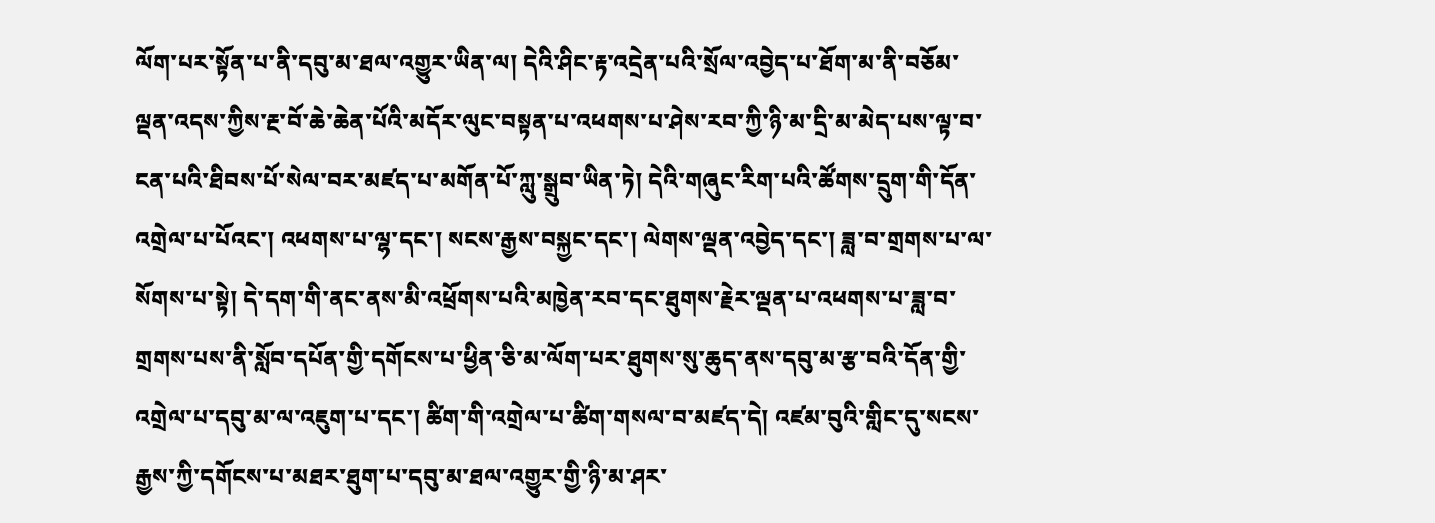ལོག་པར་སྟོན་པ་ནི་དབུ་མ་ཐལ་འགྱུར་ཡིན་ལ། དེའི་ཤིང་རྟ་འདྲེན་པའི་སྲོལ་འབྱེད་པ་ཐོག་མ་ནི་བཅོམ་ལྡན་འདས་ཀྱིས་རྔ་བོ་ཆེ་ཆེན་པོའི་མདོར་ལུང་བསྟན་པ་འཕགས་པ་ཤེས་རབ་ཀྱི་ཉི་མ་དྲི་མ་མེད་པས་ལྟ་བ་ངན་པའི་ཐིབས་པོ་སེལ་བར་མཛད་པ་མགོན་པོ་ཀླུ་སྒྲུབ་ཡིན་ཏེ། དེའི་གཞུང་རིག་པའི་ཚོགས་དྲུག་གི་དོན་འགྲེལ་པ་པོའང་། འཕགས་པ་ལྷ་དང་། སངས་རྒྱས་བསྐྱང་དང་། ལེགས་ལྡན་འབྱེད་དང་། ཟླ་བ་གྲགས་པ་ལ་སོགས་པ་སྟེ། དེ་དག་གི་ནང་ནས་མི་འཕྲོགས་པའི་མཁྱེན་རབ་དང་ཐུགས་རྗེར་ལྡན་པ་འཕགས་པ་ཟླ་བ་གྲགས་པས་ནི་སློབ་དཔོན་གྱི་དགོངས་པ་ཕྱིན་ཅི་མ་ལོག་པར་ཐུགས་སུ་ཆུད་ནས་དབུ་མ་རྩ་བའི་དོན་གྱི་འགྲེལ་པ་དབུ་མ་ལ་འཇུག་པ་དང་། ཚིག་གི་འགྲེལ་པ་ཚིག་གསལ་བ་མཛད་དེ། འཛམ་བུའི་གླིང་དུ་སངས་རྒྱས་ཀྱི་དགོངས་པ་མཐར་ཐུག་པ་དབུ་མ་ཐལ་འགྱུར་གྱི་ཉི་མ་ཤར་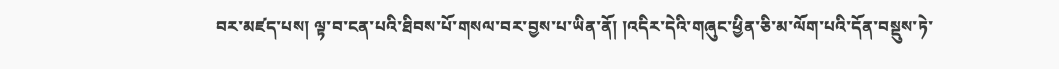བར་མཛད་པས། ལྟ་བ་ངན་པའི་ཐིབས་པོ་གསལ་བར་བྱས་པ་ཡིན་ནོ། །འདིར་དེའི་གཞུང་ཕྱིན་ཅི་མ་ལོག་པའི་དོན་བསྡུས་ཏེ་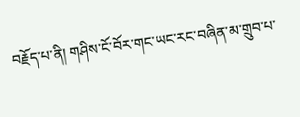བརྗོད་པ་ནི། གཤིས་ངོ་བོར་གང་ཡང་རང་བཞིན་མ་གྲུབ་པ་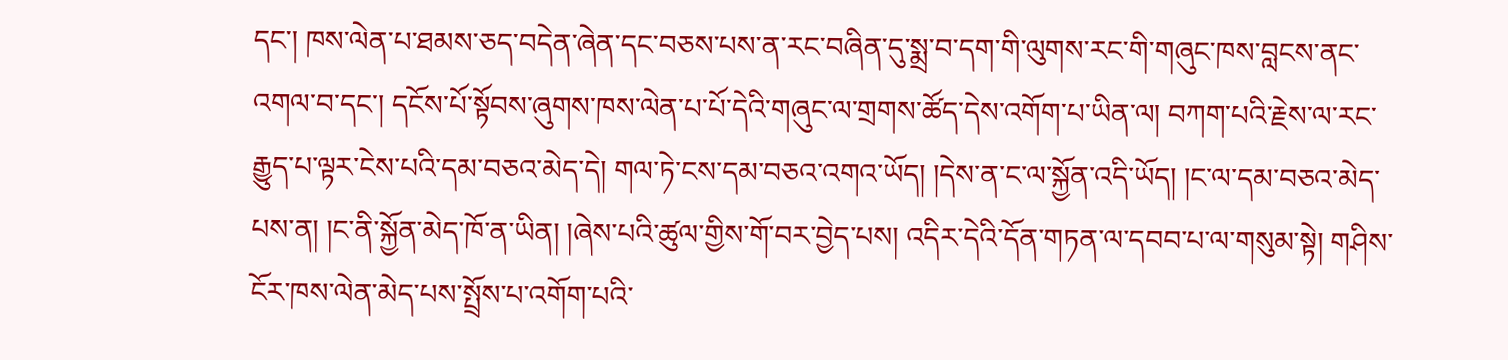དང་། ཁས་ལེན་པ་ཐམས་ཅད་བདེན་ཞེན་དང་བཅས་པས་ན་རང་བཞིན་དུ་སྨྲ་བ་དག་གི་ལུགས་རང་གི་གཞུང་ཁས་བླངས་ནང་འགལ་བ་དང་། དངོས་པོ་སྟོབས་ཞུགས་ཁས་ལེན་པ་པོ་དེའི་གཞུང་ལ་གྲགས་ཚོད་དེས་འགོག་པ་ཡིན་ལ། བཀག་པའི་རྗེས་ལ་རང་རྒྱུད་པ་ལྟར་ངེས་པའི་དམ་བཅའ་མེད་དེ། གལ་ཏེ་ངས་དམ་བཅའ་འགའ་ཡོད། །དེས་ན་ང་ལ་སྐྱོན་འདི་ཡོད། །ང་ལ་དམ་བཅའ་མེད་པས་ན། །ང་ནི་སྐྱོན་མེད་ཁོ་ན་ཡིན། །ཞེས་པའི་ཚུལ་གྱིས་གོ་བར་བྱེད་པས། འདིར་དེའི་དོན་གཏན་ལ་དབབ་པ་ལ་གསུམ་སྟེ། གཤིས་ངོར་ཁས་ལེན་མེད་པས་སྤྲོས་པ་འགོག་པའི་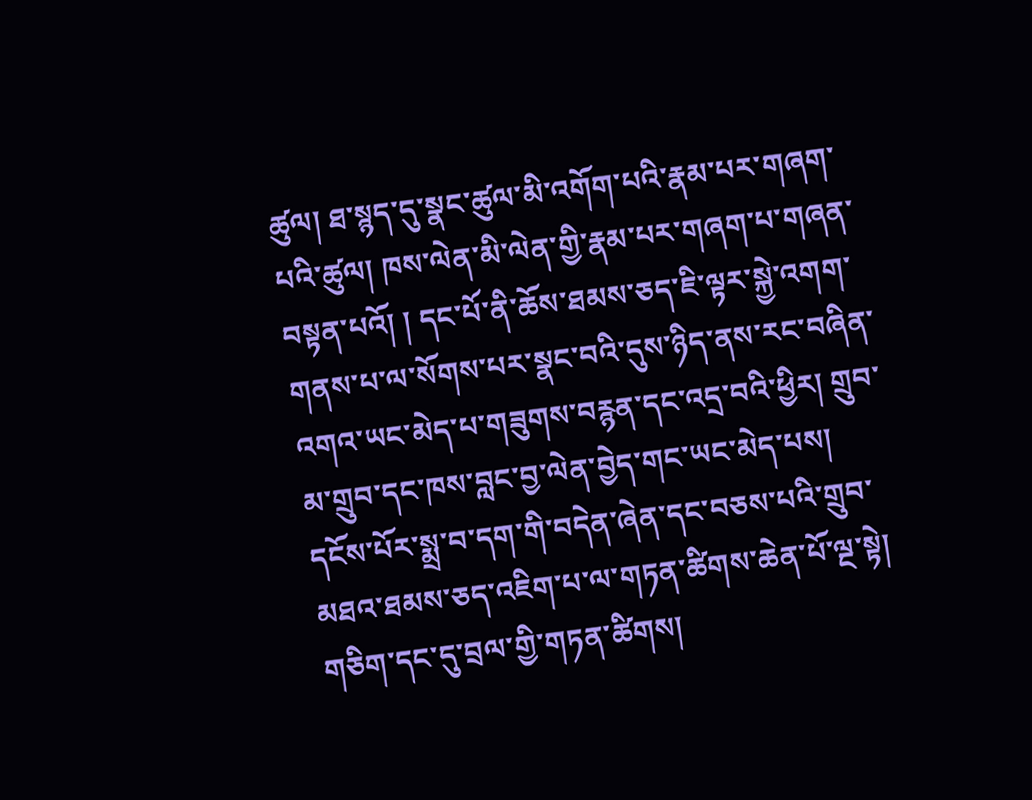ཚུལ། ཐ་སྙད་དུ་སྣང་ཚུལ་མི་འགོག་པའི་རྣམ་པར་གཞག་པའི་ཚུལ། ཁས་ལེན་མི་ལེན་གྱི་རྣམ་པར་གཞག་པ་གཞན་བསྟན་པའོ། ། དང་པོ་ནི་ཆོས་ཐམས་ཅད་ཇི་ལྟར་སྐྱེ་འགག་གནས་པ་ལ་སོགས་པར་སྣང་བའི་དུས་ཉིད་ནས་རང་བཞིན་འགའ་ཡང་མེད་པ་གཟུགས་བརྙན་དང་འདྲ་བའི་ཕྱིར། གྲུབ་མ་གྲུབ་དང་ཁས་བླང་བྱ་ལེན་བྱེད་གང་ཡང་མེད་པས། དངོས་པོར་སྨྲ་བ་དག་གི་བདེན་ཞེན་དང་བཅས་པའི་གྲུབ་མཐའ་ཐམས་ཅད་འཇིག་པ་ལ་གཏན་ཚིགས་ཆེན་པོ་ལྔ་སྟེ། གཅིག་དང་དུ་བྲལ་གྱི་གཏན་ཚིགས།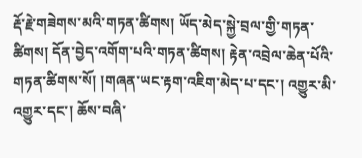རྡོ་རྗེ་གཟེགས་མའི་གཏན་ཚིགས། ཡོད་མེད་སྐྱེ་བྲལ་གྱི་གཏན་ཚིགས། དོན་བྱེད་འགོག་པའི་གཏན་ཚིགས། རྟེན་འབྲེལ་ཆེན་པོའི་གཏན་ཚིགས་སོ། །གཞན་ཡང་རྟག་འཇིག་མེད་པ་དང་། འགྱུར་མི་འགྱུར་དང་། ཆོས་བཞི་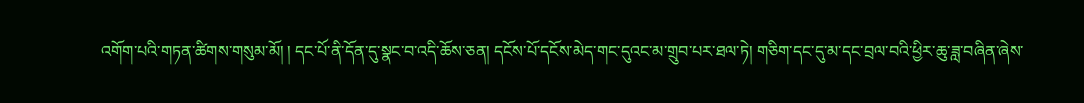འགོག་པའི་གཏན་ཚིགས་གསུམ་མོ། ། དང་པོ་ནི་དོན་དུ་སྣང་བ་འདི་ཆོས་ཅན། དངོས་པོ་དངོས་མེད་གང་དུའང་མ་གྲུབ་པར་ཐལ་ཏེ། གཅིག་དང་དུ་མ་དང་བྲལ་བའི་ཕྱིར་ཆུ་ཟླ་བཞིན་ཞེས་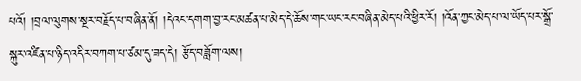པའོ། །བྲལ་ལུགས་སྔར་བརྗོད་པ་བཞིན་ནོ། །དེའང་དགག་བྱ་རང་མཚན་པ་མེད་དེ་ཆོས་གང་ཡང་རང་བཞིན་མེད་པའི་ཕྱིར་རོ། །འོན་ཀྱང་མེད་པ་ལ་ཡོད་པར་སྒྲོ་སྐུར་འཛིན་པ་ཉིད་འདིར་བཀག་པ་ཙམ་དུ་ཟད་དེ། རྩོད་བཟློག་ལས།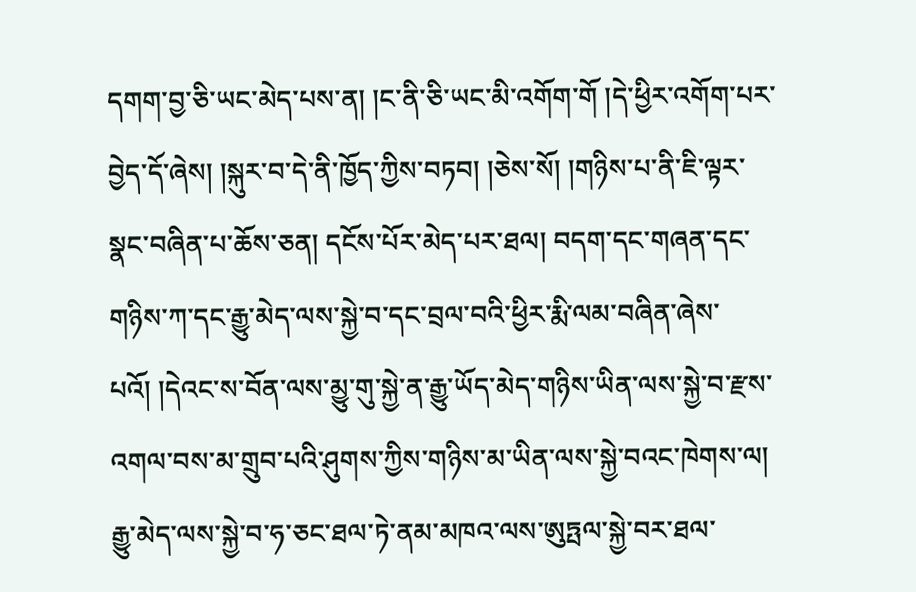དགག་བྱ་ཅི་ཡང་མེད་པས་ན། །ང་ནི་ཅི་ཡང་མི་འགོག་གོ །དེ་ཕྱིར་འགོག་པར་བྱེད་དོ་ཞེས། །སྐུར་བ་དེ་ནི་ཁྱོད་ཀྱིས་བཏབ། །ཅེས་སོ། །གཉིས་པ་ནི་ཇི་ལྟར་སྣང་བཞིན་པ་ཆོས་ཅན། དངོས་པོར་མེད་པར་ཐལ། བདག་དང་གཞན་དང་གཉིས་ཀ་དང་རྒྱུ་མེད་ལས་སྐྱེ་བ་དང་བྲལ་བའི་ཕྱིར་རྨི་ལམ་བཞིན་ཞེས་པའོ། །དེའང་ས་བོན་ལས་མྱུ་གུ་སྐྱེ་ན་རྒྱུ་ཡོད་མེད་གཉིས་ཡིན་ལས་སྐྱེ་བ་རྫས་འགལ་བས་མ་གྲུབ་པའི་ཤུགས་ཀྱིས་གཉིས་མ་ཡིན་ལས་སྐྱེ་བའང་ཁེགས་ལ། རྒྱུ་མེད་ལས་སྐྱེ་བ་ཧ་ཅང་ཐལ་ཏེ་ནམ་མཁའ་ལས་ཨུཏྤལ་སྐྱེ་བར་ཐལ་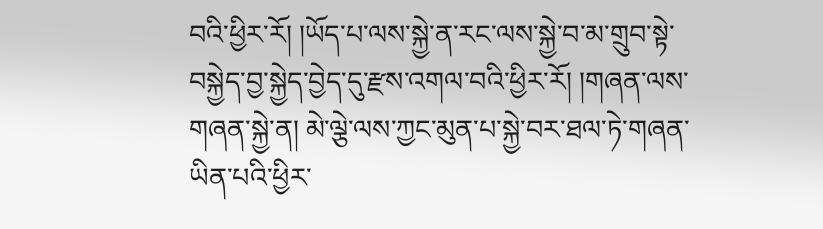བའི་ཕྱིར་རོ། །ཡོད་པ་ལས་སྐྱེ་ན་རང་ལས་སྐྱེ་བ་མ་གྲུབ་སྟེ་བསྐྱེད་བྱ་སྐྱེད་བྱེད་དུ་རྫས་འགལ་བའི་ཕྱིར་རོ། །གཞན་ལས་གཞན་སྐྱེ་ན། མེ་ལྕེ་ལས་ཀྱང་མུན་པ་སྐྱེ་བར་ཐལ་ཏེ་གཞན་ཡིན་པའི་ཕྱིར་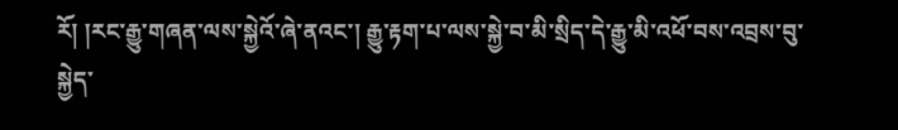རོ། །རང་རྒྱུ་གཞན་ལས་སྐྱེའོ་ཞེ་ནའང་། རྒྱུ་རྟག་པ་ལས་སྐྱེ་བ་མི་སྲིད་དེ་རྒྱུ་མི་འཕོ་བས་འབྲས་བུ་སྐྱེད་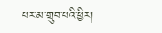པར་མ་གྲུབ་པའི་ཕྱིར།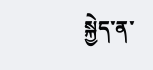སྐྱེད་ན་